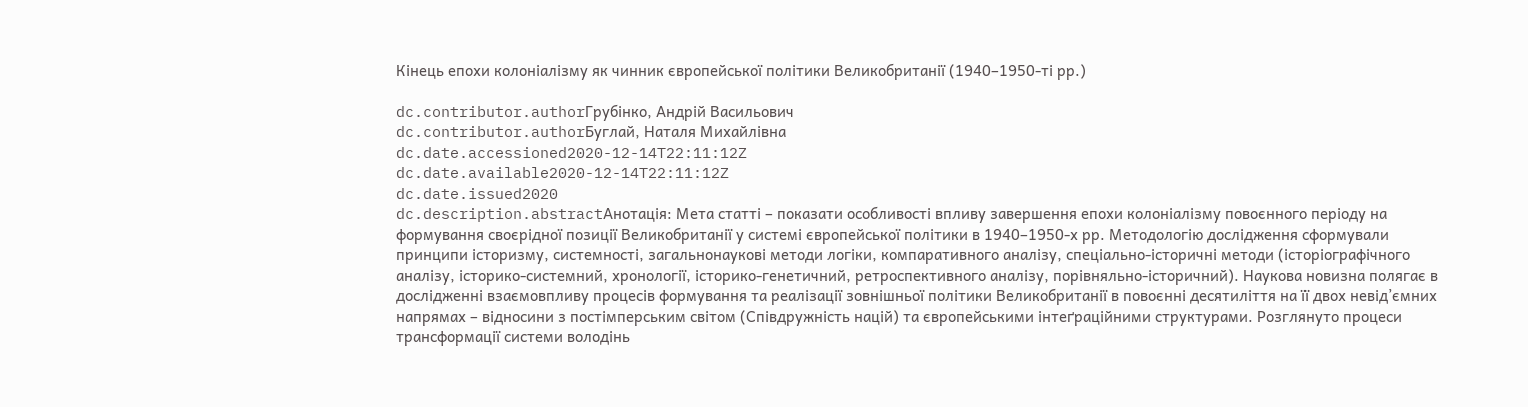Кінець епохи колоніалізму як чинник європейської політики Великобританії (1940–1950-ті рр.)

dc.contributor.authorГрубінко, Андрій Васильович
dc.contributor.authorБуглай, Наталя Михайлівна
dc.date.accessioned2020-12-14T22:11:12Z
dc.date.available2020-12-14T22:11:12Z
dc.date.issued2020
dc.description.abstractАнотація: Мета статті – показати особливості впливу завершення епохи колоніалізму повоєнного періоду на формування своєрідної позиції Великобританії у системі європейської політики в 1940–1950-х рр. Методологію дослідження сформували принципи історизму, системності, загальнонаукові методи логіки, компаративного аналізу, спеціально-історичні методи (історіографічного аналізу, історико-системний, хронології, історико-генетичний, ретроспективного аналізу, порівняльно-історичний). Наукова новизна полягає в дослідженні взаємовпливу процесів формування та реалізації зовнішньої політики Великобританії в повоєнні десятиліття на її двох невід’ємних напрямах – відносини з постімперським світом (Співдружність націй) та європейськими інтеґраційними структурами. Розглянуто процеси трансформації системи володінь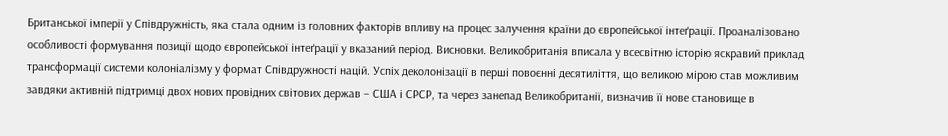Британської імперії у Співдружність, яка стала одним із головних факторів впливу на процес залучення країни до європейської інтеґрації. Проаналізовано особливості формування позиції щодо європейської інтеґрації у вказаний період. Висновки. Великобританія вписала у всесвітню історію яскравий приклад трансформації системи колоніалізму у формат Співдружності націй. Успіх деколонізації в перші повоєнні десятиліття, що великою мірою став можливим завдяки активній підтримці двох нових провідних світових держав – США і СРСР, та через занепад Великобританії, визначив її нове становище в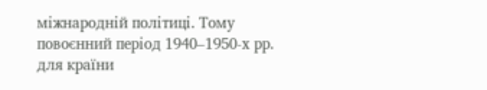міжнародній політиці. Тому повоєнний період 1940–1950-х рр. для країни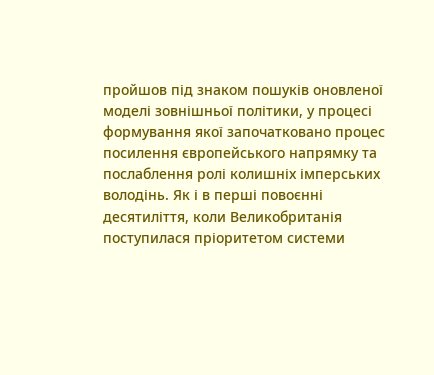пройшов під знаком пошуків оновленої моделі зовнішньої політики, у процесі формування якої започатковано процес посилення європейського напрямку та послаблення ролі колишніх імперських володінь. Як і в перші повоєнні десятиліття, коли Великобританія поступилася пріоритетом системи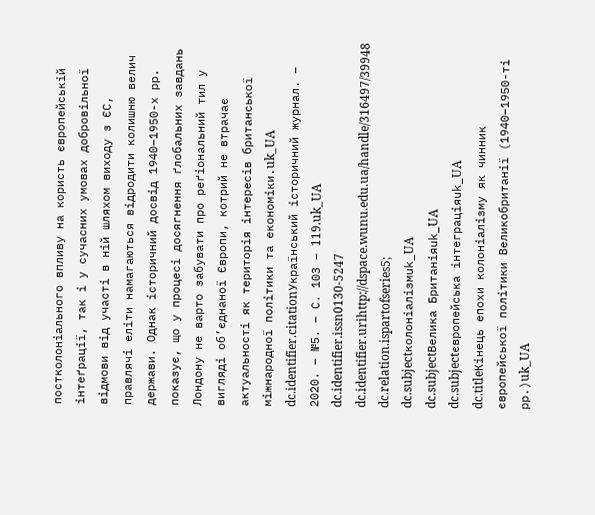постколоніального впливу на користь європейській інтеґрації, так і у сучасних умовах добровільної відмови від участі в ній шляхом виходу з ЄС, правлячі еліти намагаються відродити колишню велич держави. Однак історичний досвід 1940–1950-х рр. показує, що у процесі досягнення ґлобальних завдань Лондону не варто забувати про реґіональний тил у вигляді об’єднаної Європи, котрий не втрачає актуальності як територія інтересів британської міжнародної політики та економіки.uk_UA
dc.identifier.citationУкраїнський історичний журнал. – 2020. – №5. – С. 103 – 119.uk_UA
dc.identifier.issn0130-5247
dc.identifier.urihttp://dspace.wunu.edu.ua/handle/316497/39948
dc.relation.ispartofseries5;
dc.subjectколоніалізмuk_UA
dc.subjectВелика Британіяuk_UA
dc.subjectєвропейська інтеграціяuk_UA
dc.titleКінець епохи колоніалізму як чинник європейської політики Великобританії (1940–1950-ті рр.)uk_UA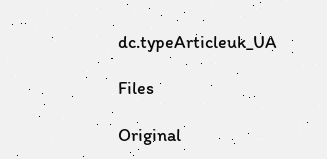dc.typeArticleuk_UA

Files

Original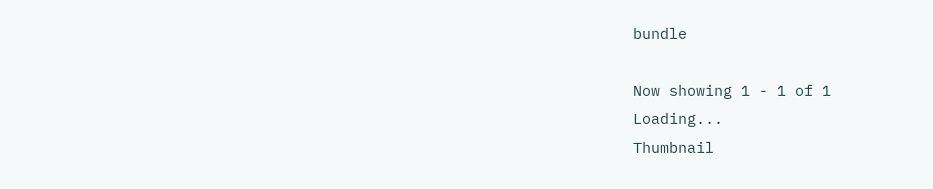bundle

Now showing 1 - 1 of 1
Loading...
Thumbnail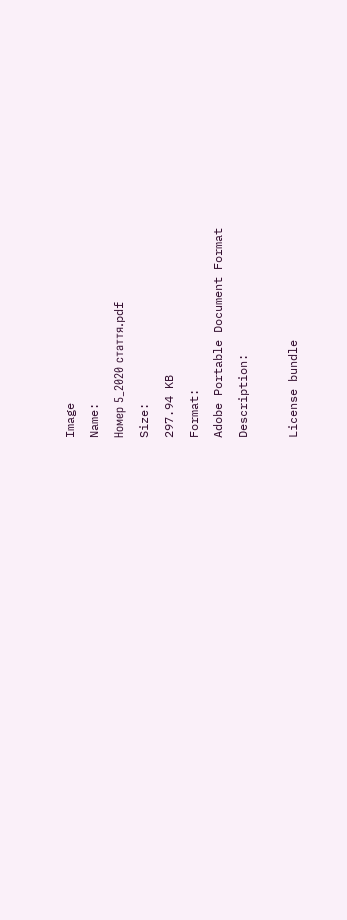Image
Name:
Номер 5_2020 стаття.pdf
Size:
297.94 KB
Format:
Adobe Portable Document Format
Description:

License bundle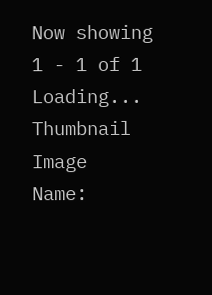Now showing 1 - 1 of 1
Loading...
Thumbnail Image
Name: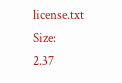license.txt
Size:
2.37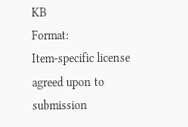KB
Format:
Item-specific license agreed upon to submission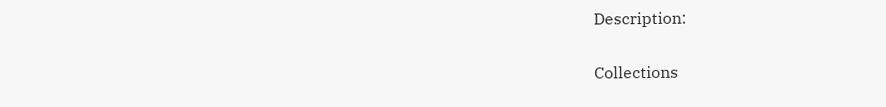Description:

Collections